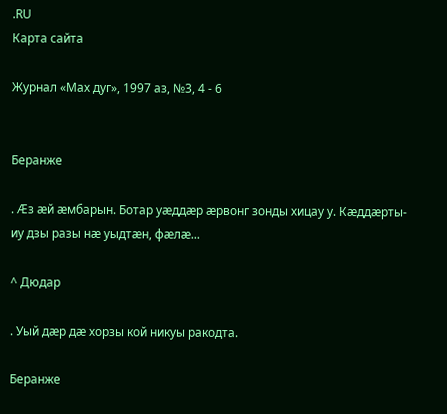.RU
Карта сайта

Журнал «Мах дуг», 1997 аз, №3, 4 - 6


Беранже

. Æз æй æмбарын. Ботар уæддæр æрвонг зонды хицау у. Кæддæрты-иу дзы разы нæ уыдтæн, фæлæ...

^ Дюдар

. Уый дæр дæ хорзы кой никуы ракодта.

Беранже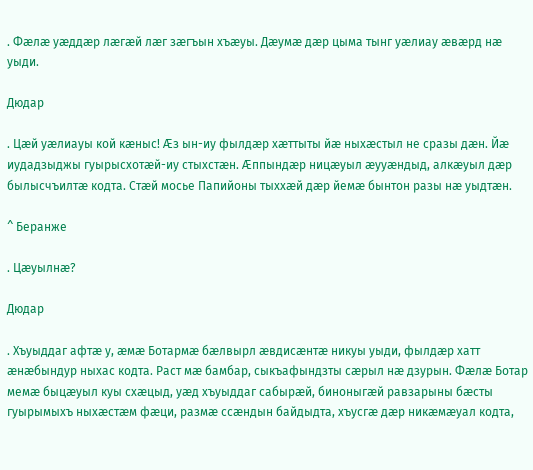. Фæлæ уæддæр лæгæй лæг зæгъын хъæуы. Дæумæ дæр цыма тынг уæлиау æвæрд нæ уыди.

Дюдар

. Цæй уæлиауы кой кæныс! Æз ын-иу фылдæр хæттыты йæ ныхæстыл не сразы дæн. Йæ иудадзыджы гуырысхотæй-иу стыхстæн. Æппындæр ницæуыл æууæндыд, алкæуыл дæр былысчъилтæ кодта. Стæй мосье Папийоны тыххæй дæр йемæ бынтон разы нæ уыдтæн.

^ Беранже

. Цæуылнæ?

Дюдар

. Хъуыддаг афтæ у, æмæ Ботармæ бæлвырл æвдисæнтæ никуы уыди, фылдæр хатт æнæбындур ныхас кодта. Раст мæ бамбар, сыкъафындзты сæрыл нæ дзурын. Фæлæ Ботар мемæ быцæуыл куы схæцыд, уæд хъуыддаг сабырæй, биноныгæй равзарыны бæсты гуырымыхъ ныхæстæм фæци, размæ ссæндын байдыдта, хъусгæ дæр никæмæуал кодта,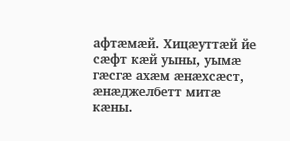афтæмæй. Хицæуттæй йе сæфт кæй уыны, уымæ гæсгæ ахæм æнæхсæст, æнæджелбетт митæ кæны.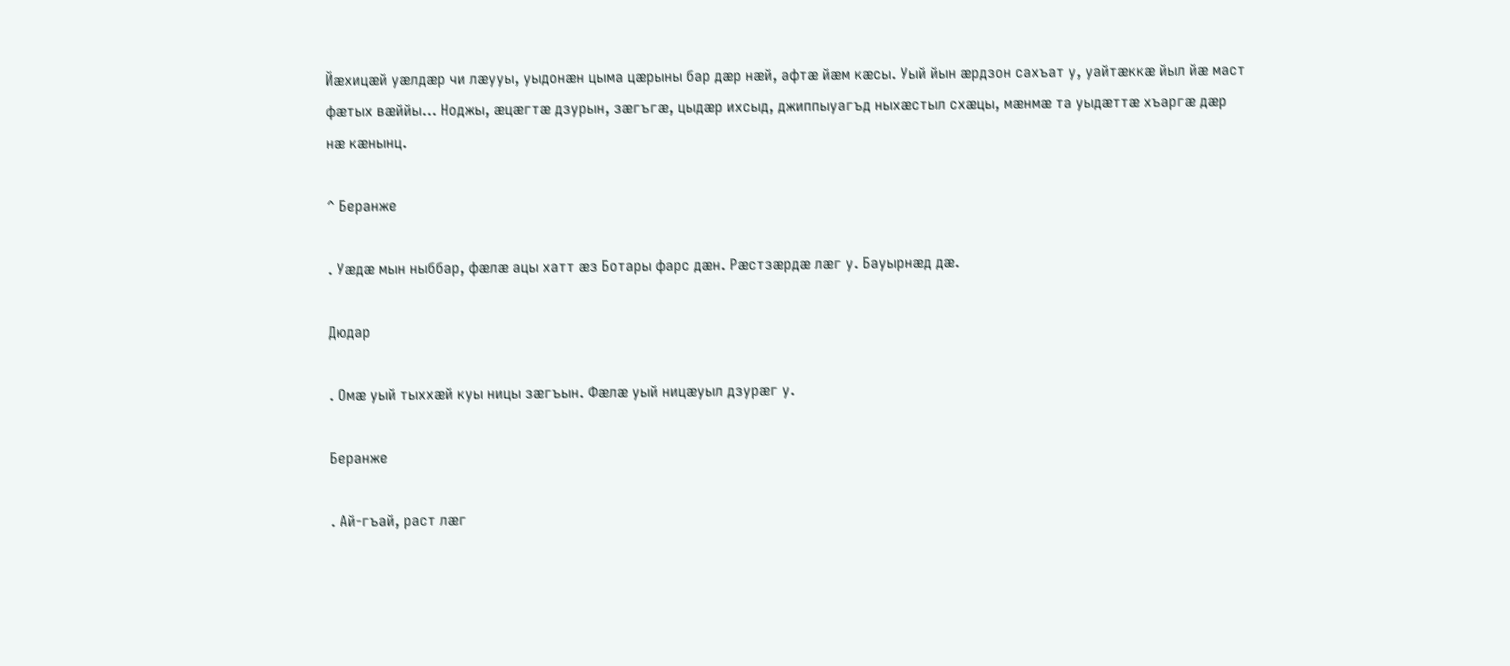Йæхицæй уæлдæр чи лæууы, уыдонæн цыма цæрыны бар дæр нæй, афтæ йæм кæсы. Уый йын æрдзон сахъат у, уайтæккæ йыл йæ маст фæтых вæййы... Ноджы, æцæгтæ дзурын, зæгъгæ, цыдæр ихсыд, джиппыуагъд ныхæстыл схæцы, мæнмæ та уыдæттæ хъаргæ дæр нæ кæнынц.

^ Беранже

. Уæдæ мын ныббар, фæлæ ацы хатт æз Ботары фарс дæн. Рæстзæрдæ лæг у. Бауырнæд дæ.

Дюдар

. Омæ уый тыххæй куы ницы зæгъын. Фæлæ уый ницæуыл дзурæг у.

Беранже

. Ай-гъай, раст лæг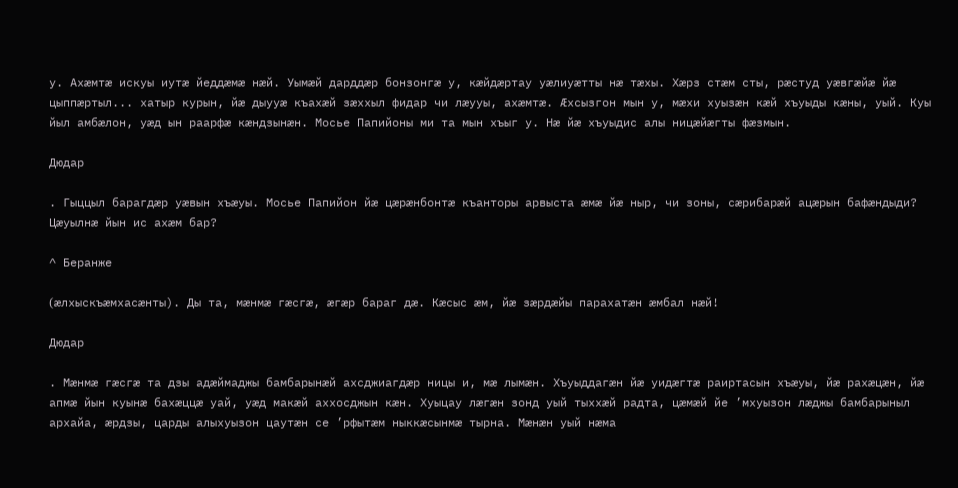у. Ахæмтæ искуы иутæ йеддæмæ нæй. Уымæй дарддæр бонзонгæ у, кæйдæртау уæлиуæтты нæ тæхы. Хæрз стæм сты, рæстуд уæвгæйæ йæ цыппæртыл... хатыр курын, йæ дыууæ къахæй зæххыл фидар чи лæууы, ахæмтæ. Æхсызгон мын у, мæхи хуызæн кæй хъуыды кæны, уый. Куы йыл амбæлон, уæд ын раарфæ кæндзынæн. Мосье Папийоны ми та мын хъыг у. Нæ йæ хъуыдис алы ницæйæгты фæзмын.

Дюдар

. Гыццыл барагдæр уæвын хъæуы. Мосье Папийон йæ цæрæнбонтæ къанторы арвыста æмæ йæ ныр, чи зоны, сæрибарæй ацæрын бафæндыди? Цæуылнæ йын ис ахæм бар?

^ Беранже

(æлхыскъæмхасæнты). Ды та, мæнмæ гæсгæ, æгæр бараг дæ. Кæсыс æм, йæ зæрдæйы парахатæн æмбал нæй!

Дюдар

. Мæнмæ гæсгæ та дзы адæймаджы бамбарынæй ахсджиагдæр ницы и, мæ лымæн. Хъуыддагæн йæ уидæгтæ раиртасын хъæуы, йæ рахæцæн, йæ апмæ йын куынæ бахæццæ уай, уæд макæй аххосджын кæн. Хуыцау лæгæн зонд уый тыххæй радта, цæмæй йе ’мхуызон лæджы бамбарыныл архайа, æрдзы, царды алыхуызон цаутæн се ’рфытæм ныккæсынмæ тырна. Мæнæн уый нæма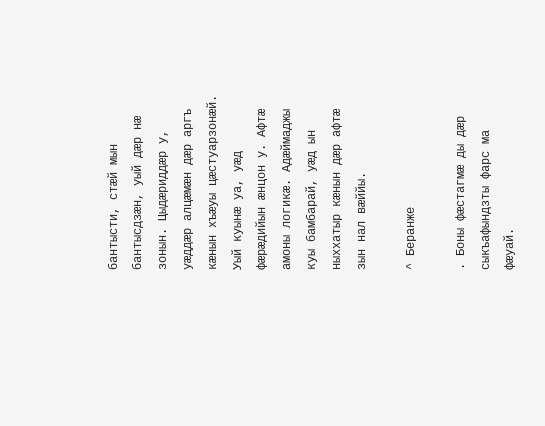бантысти, стæй мын бантысдзæн, уый дæр нæ зонын. Цыдæриддæр у, уæддæр алцæмæн дæр аргъ кæнын хъæуы цæстуарзонæй. Уый куынæ уа, уæд фæрæдийын æнцон у. Афтæ амоны логикæ. Адæймаджы куы бамбарай, уæд ын ныххатыр кæнын дæр афтæ зын нал вæййы.

^ Беранже

. Боны фæстагмæ ды дæр сыкъафындзты фарс ма фæуай.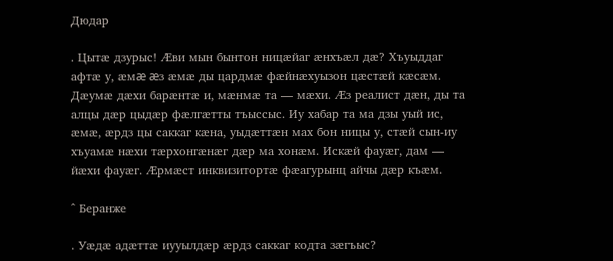Дюдар

. Цытæ дзурыс! Æви мын бынтон ницæйаг æнхъæл дæ? Хъуыддаг афтæ у, æмæ æз æмæ ды цардмæ фæйнæхуызон цæстæй кæсæм. Дæумæ дæхи барæнтæ и, мæнмæ та — мæхи. Æз реалист дæн, ды та алцы дæр цыдæр фæлгæтты тъыссыс. Иу хабар та ма дзы уый ис, æмæ, æрдз цы саккаг кæна, уыдæттæн мах бон ницы у, стæй сын-иу хъуамæ нæхи тæрхонгæнæг дæр ма хонæм. Искæй фауæг, дам — йæхи фауæг. Æрмæст инквизитортæ фæагурынц айчы дæр къæм.

^ Беранже

. Уæдæ адæттæ иууылдæр æрдз саккаг кодта зæгъыс?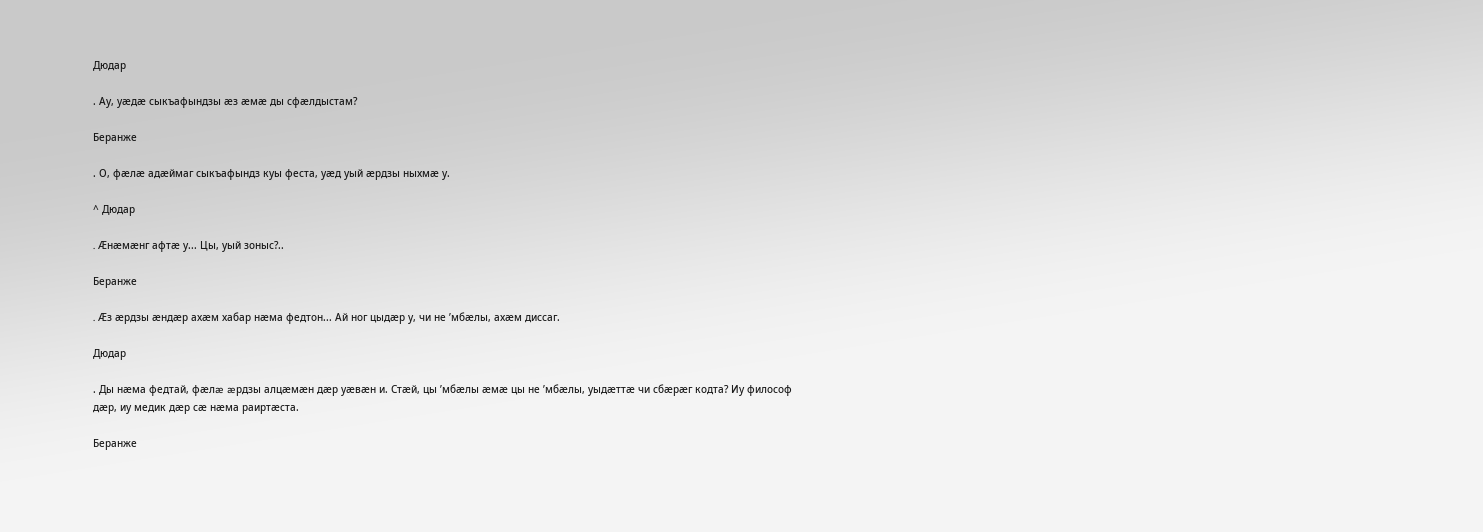Дюдар

. Ау, уæдæ сыкъафындзы æз æмæ ды сфæлдыстам?

Беранже

. О, фæлæ адæймаг сыкъафындз куы феста, уæд уый æрдзы ныхмæ у.

^ Дюдар

. Æнæмæнг афтæ у... Цы, уый зоныс?..

Беранже

. Æз æрдзы æндæр ахæм хабар нæма федтон... Ай ног цыдæр у, чи не ’мбæлы, ахæм диссаг.

Дюдар

. Ды нæма федтай, фæлæ æрдзы алцæмæн дæр уæвæн и. Стæй, цы ’мбæлы æмæ цы не ’мбæлы, уыдæттæ чи сбæрæг кодта? Иу философ дæр, иу медик дæр сæ нæма раиртæста.

Беранже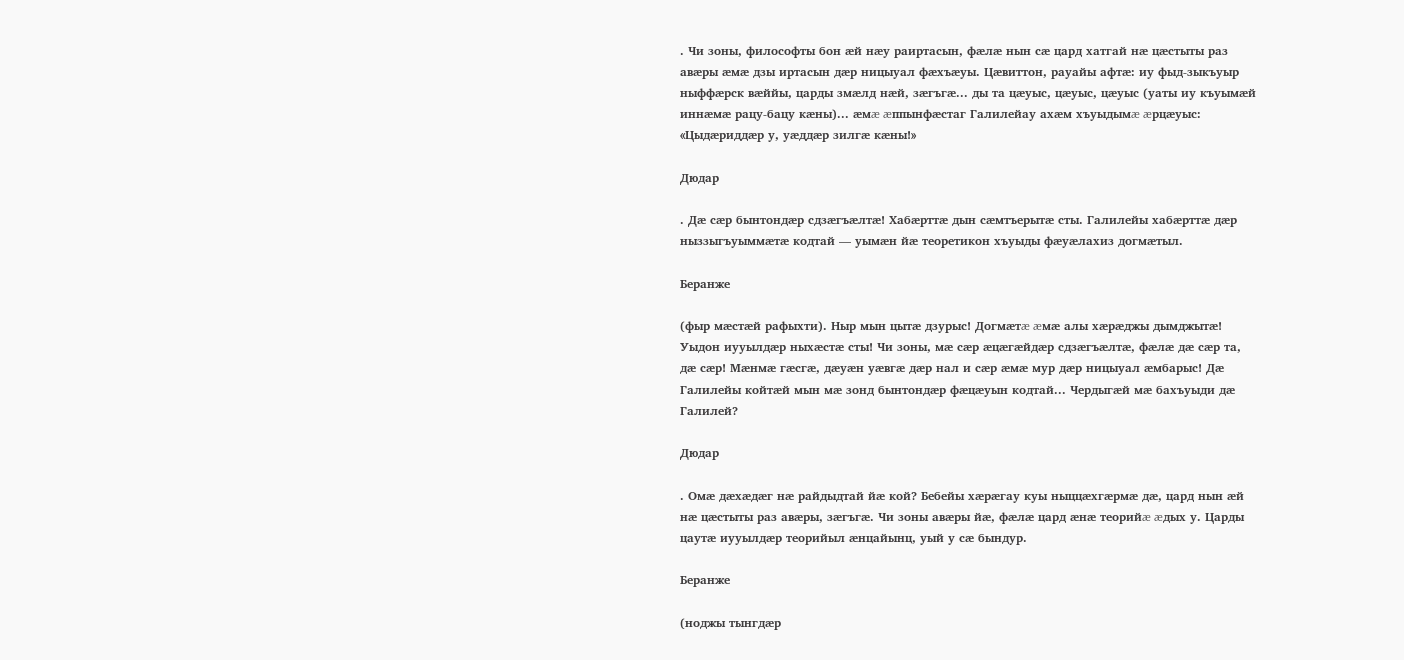. Чи зоны, философты бон æй нæу раиртасын, фæлæ нын сæ цард хатгай нæ цæстыты раз авæры æмæ дзы иртасын дæр ницыуал фæхъæуы. Цæвиттон, рауайы афтæ: иу фыд-зыкъуыр ныффæрск вæййы, царды змæлд нæй, зæгъгæ... ды та цæуыс, цæуыс, цæуыс (уаты иу къуымæй иннæмæ рацу-бацу кæны)... æмæ æппынфæстаг Галилейау ахæм хъуыдымæ æрцæуыс: «Цыдæриддæр у, уæддæр зилгæ кæны!»

Дюдар

. Дæ сæр бынтондæр сдзæгъæлтæ! Хабæрттæ дын сæмтъерытæ сты. Галилейы хабæрттæ дæр ныззыгъуыммæтæ кодтай — уымæн йæ теоретикон хъуыды фæуæлахиз догмæтыл.

Беранже

(фыр мæстæй рафыхти). Ныр мын цытæ дзурыс! Догмæтæ æмæ алы хæрæджы дымджытæ! Уыдон иууылдæр ныхæстæ сты! Чи зоны, мæ сæр æцæгæйдæр сдзæгъæлтæ, фæлæ дæ сæр та, дæ сæр! Мæнмæ гæсгæ, дæуæн уæвгæ дæр нал и сæр æмæ мур дæр ницыуал æмбарыс! Дæ Галилейы койтæй мын мæ зонд бынтондæр фæцæуын кодтай... Чердыгæй мæ бахъуыди дæ Галилей?

Дюдар

. Омæ дæхæдæг нæ райдыдтай йæ кой? Бебейы хæрæгау куы ныццæхгæрмæ дæ, цард нын æй нæ цæстыты раз авæры, зæгъгæ. Чи зоны авæры йæ, фæлæ цард æнæ теорийæ æдых у. Царды цаутæ иууылдæр теорийыл æнцайынц, уый у сæ бындур.

Беранже

(ноджы тынгдæр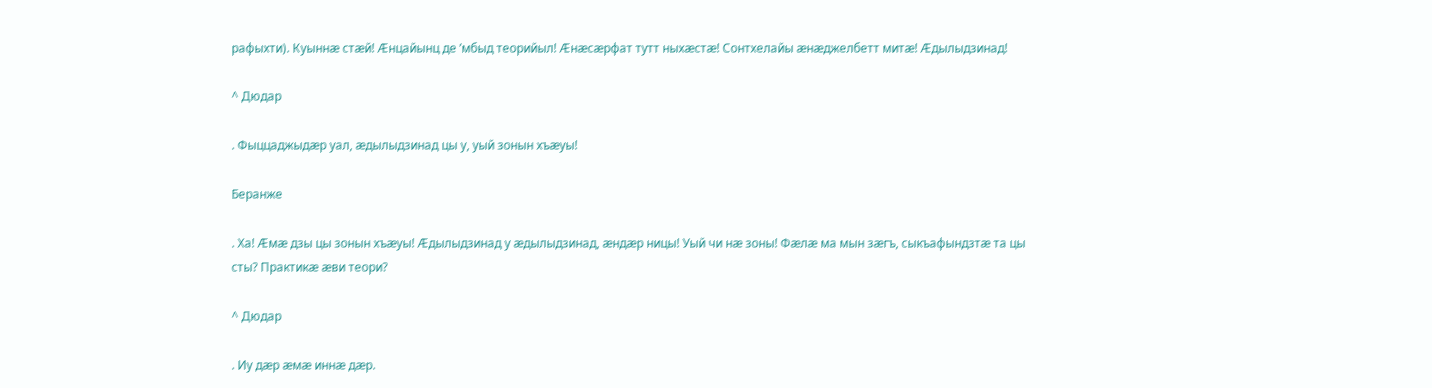рафыхти). Куыннæ стæй! Æнцайынц де ’мбыд теорийыл! Æнæсæрфат тутт ныхæстæ! Сонтхелайы æнæджелбетт митæ! Æдылыдзинад!

^ Дюдар

. Фыццаджыдæр уал, æдылыдзинад цы у, уый зонын хъæуы!

Беранже

. Ха! Æмæ дзы цы зонын хъæуы! Æдылыдзинад у æдылыдзинад, æндæр ницы! Уый чи нæ зоны! Фæлæ ма мын зæгъ, сыкъафындзтæ та цы сты? Практикæ æви теори?

^ Дюдар

. Иу дæр æмæ иннæ дæр.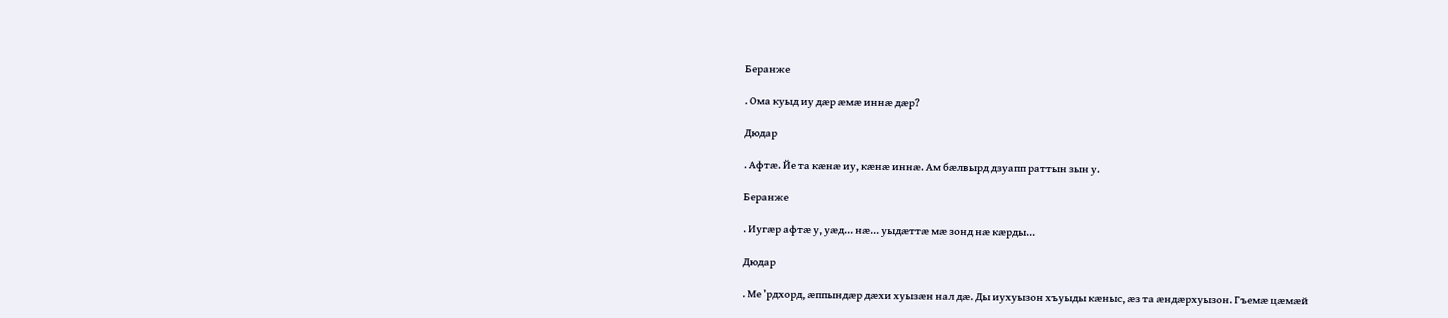Беранже

. Ома куыд иу дæр æмæ иннæ дæр?

Дюдар

. Афтæ. Йе та кæнæ иу, кæнæ иннæ. Ам бæлвырд дзуапп раттын зын у.

Беранже

. Иугæр афтæ у, уæд... нæ... уыдæттæ мæ зонд нæ кæрды...

Дюдар

. Ме ’рдхорд, æппындæр дæхи хуызæн нал дæ. Ды иухуызон хъуыды кæныс, æз та æндæрхуызон. Гъемæ цæмæй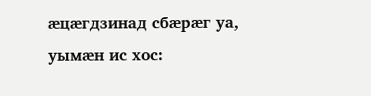æцæгдзинад сбæрæг уа, уымæн ис хос: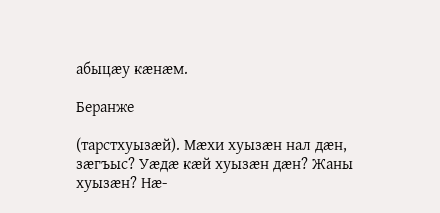абыцæу кæнæм.

Беранже

(тарстхуызæй). Мæхи хуызæн нал дæн, зæгъыс? Уæдæ кæй хуызæн дæн? Жаны хуызæн? Нæ-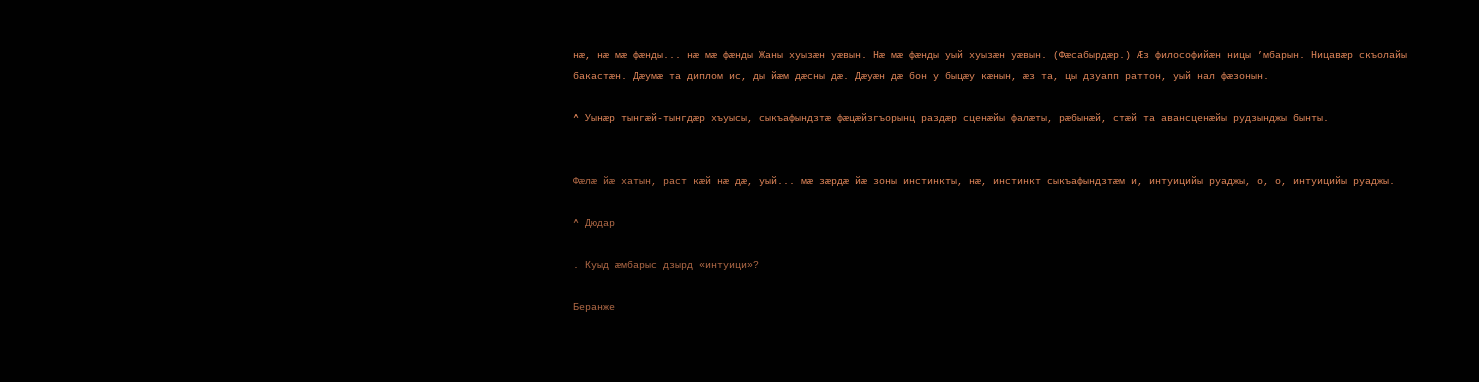нæ, нæ мæ фæнды... нæ мæ фæнды Жаны хуызæн уæвын. Нæ мæ фæнды уый хуызæн уæвын. (Фæсабырдæр.) Æз философийæн ницы ’мбарын. Ницавæр скъолайы бакастæн. Дæумæ та диплом ис, ды йæм дæсны дæ. Дæуæн дæ бон у быцæу кæнын, æз та, цы дзуапп раттон, уый нал фæзонын.

^ Уынæр тынгæй-тынгдæр хъуысы, сыкъафындзтæ фæцæйзгъорынц раздæр сценæйы фалæты, рæбынæй, стæй та авансценæйы рудзынджы бынты.


Фæлæ йæ хатын, раст кæй нæ дæ, уый... мæ зæрдæ йæ зоны инстинкты, нæ, инстинкт сыкъафындзтæм и, интуицийы руаджы, о, о, интуицийы руаджы.

^ Дюдар

. Куыд æмбарыс дзырд «интуици»?

Беранже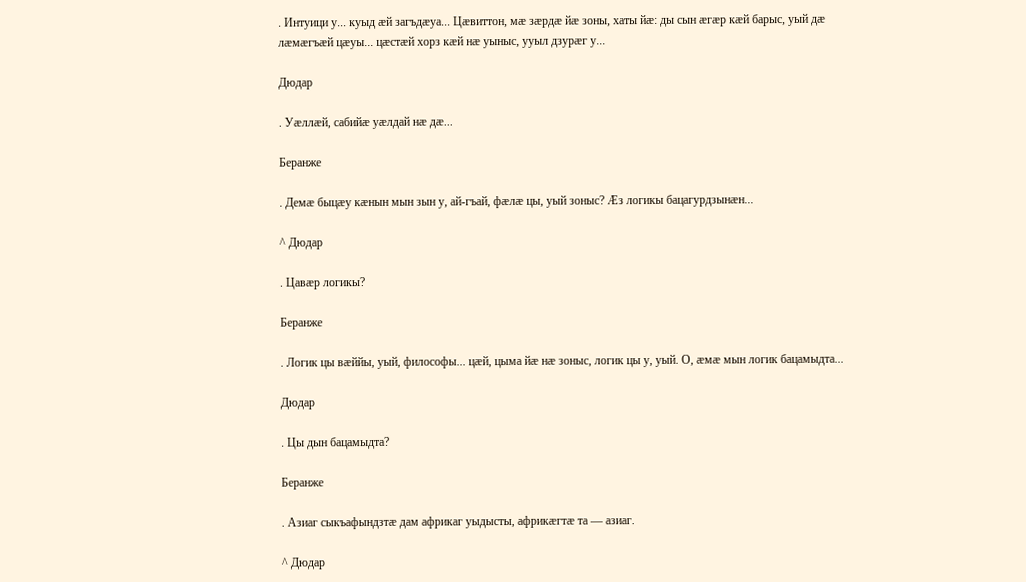. Интуици у... куыд æй загъдæуа... Цæвиттон, мæ зæрдæ йæ зоны, хаты йæ: ды сын æгæр кæй барыс, уый дæ лæмæгъæй цæуы... цæстæй хорз кæй нæ уыныс, ууыл дзурæг у...

Дюдар

. Уæллæй, сабийæ уæлдай нæ дæ...

Беранже

. Демæ быцæу кæнын мын зын у, ай-гъай, фæлæ цы, уый зоныс? Æз логикы бацагурдзынæн...

^ Дюдар

. Цавæр логикы?

Беранже

. Логик цы вæййы, уый, философы... цæй, цыма йæ нæ зоныс, логик цы у, уый. О, æмæ мын логик бацамыдта...

Дюдар

. Цы дын бацамыдта?

Беранже

. Азиаг сыкъафындзтæ дам африкаг уыдысты, африкæгтæ та — азиаг.

^ Дюдар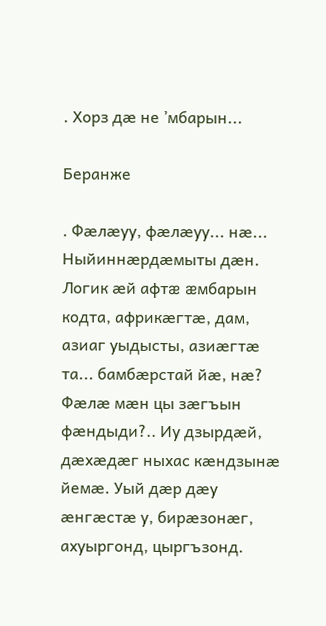. Хорз дæ не ’мбарын...

Беранже

. Фæлæуу, фæлæуу... нæ... Ныйиннæрдæмыты дæн. Логик æй афтæ æмбарын кодта, африкæгтæ, дам, азиаг уыдысты, азиæгтæ та... бамбæрстай йæ, нæ? Фæлæ мæн цы зæгъын фæндыди?.. Иу дзырдæй, дæхæдæг ныхас кæндзынæ йемæ. Уый дæр дæу æнгæстæ у, бирæзонæг, ахуыргонд, цыргъзонд.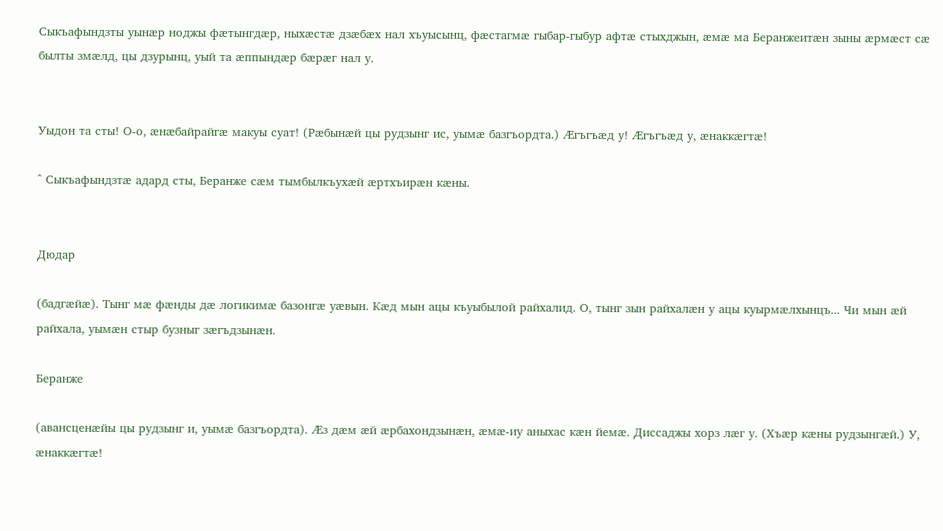Сыкъафындзты уынæр ноджы фæтынгдæр, ныхæстæ дзæбæх нал хъуысынц, фæстагмæ гыбар-гыбур афтæ стыхджын, æмæ ма Беранжеитæн зыны æрмæст сæ былты змæлд, цы дзурынц, уый та æппындæр бæрæг нал у.


Уыдон та сты! О-о, æнæбайрайгæ макуы суат! (Рæбынæй цы рудзынг ис, уымæ базгъордта.) Æгъгъæд у! Æгъгъæд у, æнаккæгтæ!

^ Сыкъафындзтæ адард сты, Беранже сæм тымбылкъухæй æртхъирæн кæны.


Дюдар

(бадгæйæ). Тынг мæ фæнды дæ логикимæ базонгæ уæвын. Кæд мын ацы къуыбылой райхалид. О, тынг зын райхалæн у ацы куырмæлхынцъ... Чи мын æй райхала, уымæн стыр бузныг зæгъдзынæн.

Беранже

(авансценæйы цы рудзынг и, уымæ базгъордта). Æз дæм æй æрбахондзынæн, æмæ-иу аныхас кæн йемæ. Диссаджы хорз лæг у. (Хъæр кæны рудзынгæй.) У, æнаккæгтæ!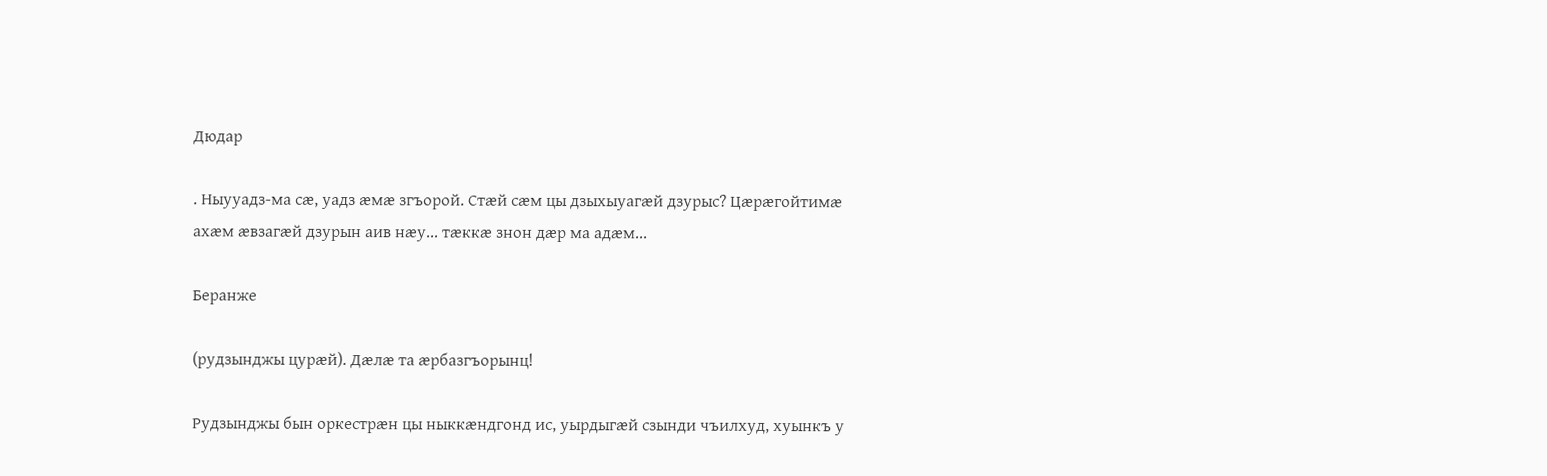Дюдар

. Ныууадз-ма сæ, уадз æмæ згъорой. Стæй сæм цы дзыхыуагæй дзурыс? Цæрæгойтимæ ахæм æвзагæй дзурын аив нæу... тæккæ знон дæр ма адæм...

Беранже

(рудзынджы цурæй). Дæлæ та æрбазгъорынц!

Рудзынджы бын оркестрæн цы ныккæндгонд ис, уырдыгæй сзынди чъилхуд, хуынкъ у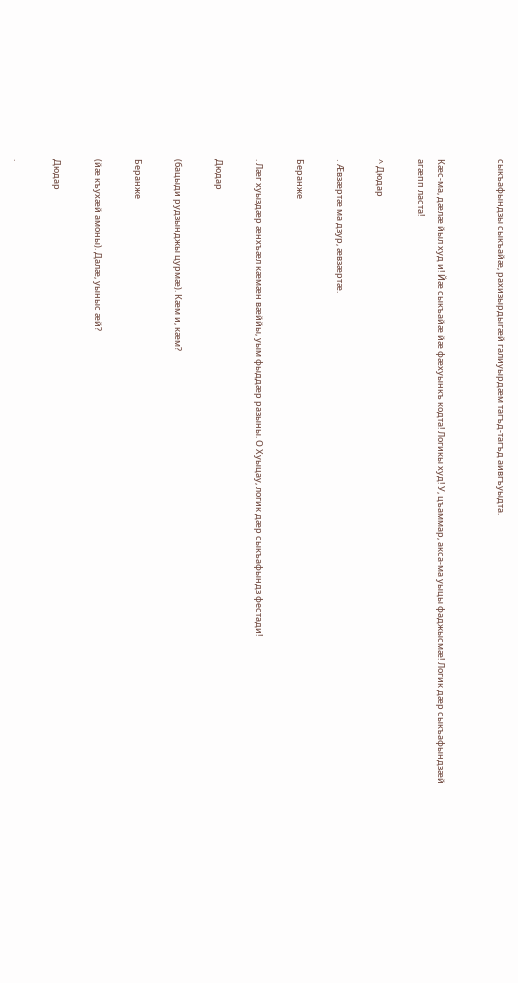сыкъафындзы сыкъайæ, рахизырдыгæй галиуырдæм тагъд-тагъд аивгъуыдта.


Кæс-ма, дæлæ йыл худ и! Йæ сыкъайæ йæ фæхуынкъ кодта! Логикы худ! У, цъаммар, акса-ма уыцы фаджысмæ! Логик дæр сыкъафындзæй агæпп ласта!

^ Дюдар

. Æвзæртæ ма дзур, æвзæртæ.

Беранже

. Лæг хуыздæр æнхъæл кæмæн вæййы, уым фыддæр разыны. О Хуыцау, логик дæр сыкъафындз фестади!

Дюдар

(бацыди рудзынджы цурмæ). Кæм и, кæм?

Беранже

(йæ къухæй амоны). Далæ, уыныс æй?

Дюдар

.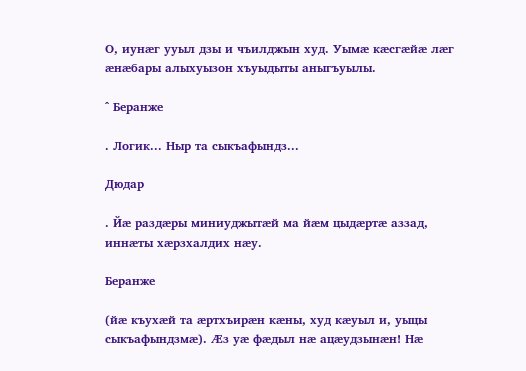О, иунæг ууыл дзы и чъилджын худ. Уымæ кæсгæйæ лæг æнæбары алыхуызон хъуыдыты аныгъуылы.

^ Беранже

. Логик... Ныр та сыкъафындз...

Дюдар

. Йæ раздæры миниуджытæй ма йæм цыдæртæ аззад, иннæты хæрзхалдих нæу.

Беранже

(йæ къухæй та æртхъирæн кæны, худ кæуыл и, уыцы сыкъафындзмæ). Æз уæ фæдыл нæ ацæудзынæн! Нæ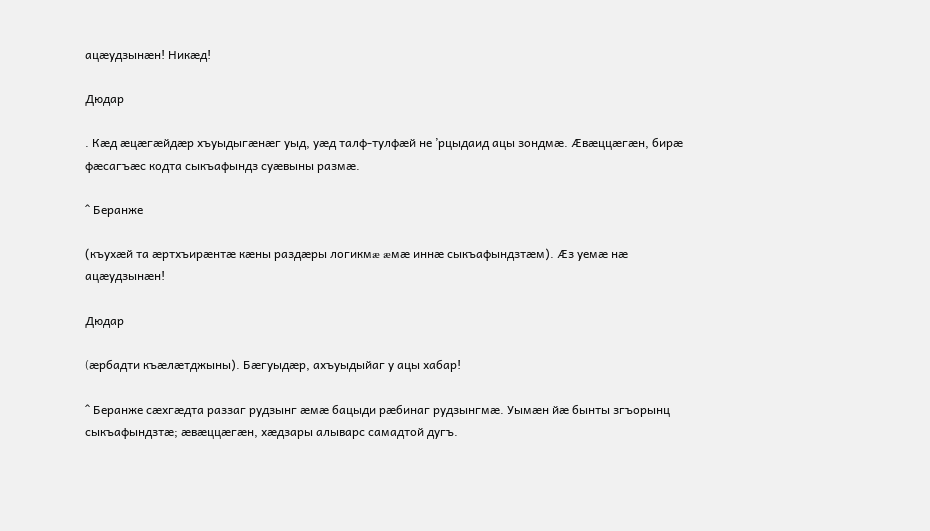ацæудзынæн! Никæд!

Дюдар

. Кæд æцæгæйдæр хъуыдыгæнæг уыд, уæд талф-тулфæй не ’рцыдаид ацы зондмæ. Æвæццæгæн, бирæ фæсагъæс кодта сыкъафындз суæвыны размæ.

^ Беранже

(къухæй та æртхъирæнтæ кæны раздæры логикмæ æмæ иннæ сыкъафындзтæм). Æз уемæ нæ ацæудзынæн!

Дюдар

(æрбадти къæлæтджыны). Бæгуыдæр, ахъуыдыйаг у ацы хабар!

^ Беранже сæхгæдта раззаг рудзынг æмæ бацыди рæбинаг рудзынгмæ. Уымæн йæ бынты згъорынц сыкъафындзтæ; æвæццæгæн, хæдзары алыварс самадтой дугъ.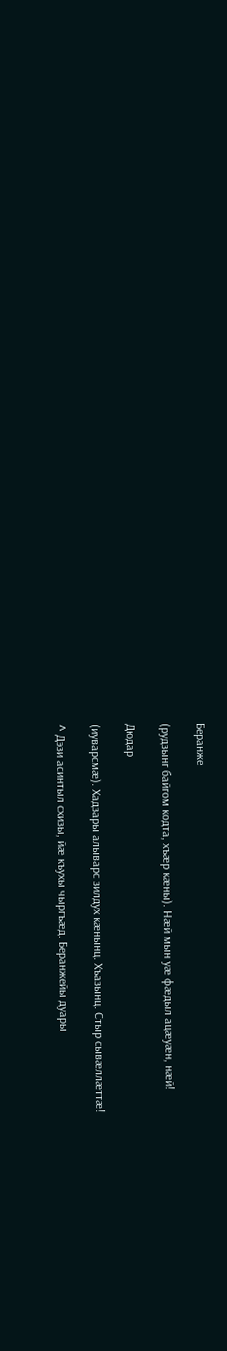Беранже

(рудзынг байгом кодта, хъæр кæны). Нæй мын уæ фæдыл ацæуæн, нæй!

Дюдар

(иуварсмæ). Хадзары алыварс зилдух кæнынц. Хъазынц. Стыр сывæллæттæ!

^ Дэзи асинтыл схизы, йæ къухы чыргъæд. Беранжейы дуары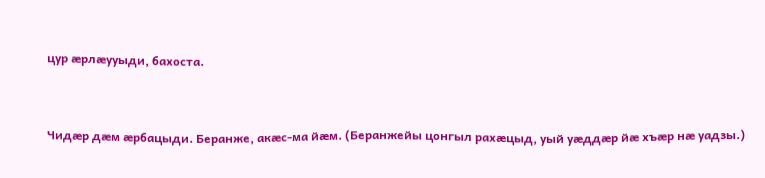цур æрлæууыди, бахоста.


Чидæр дæм æрбацыди. Беранже, акæс-ма йæм. (Беранжейы цонгыл рахæцыд, уый уæддæр йæ хъæр нæ уадзы.)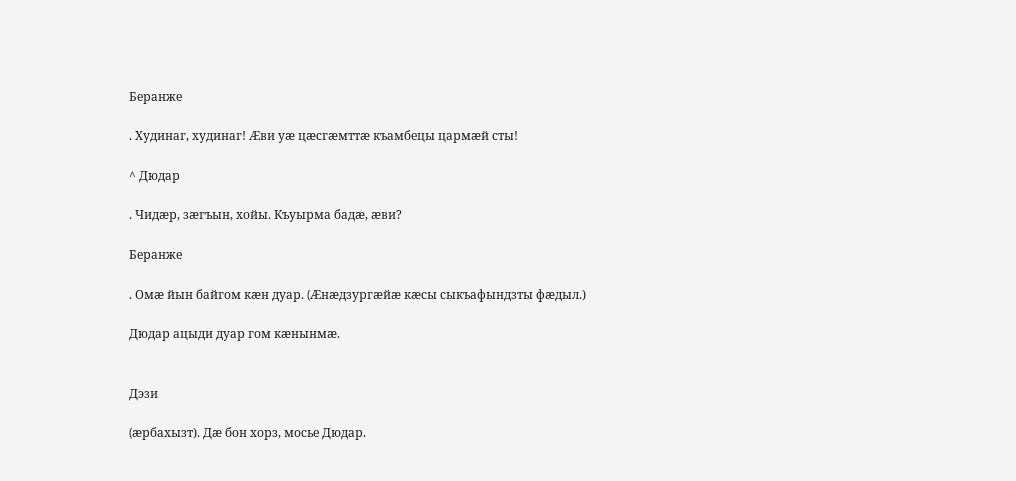Беранже

. Худинаг, худинаг! Æви уæ цæсгæмттæ къамбецы цармæй сты!

^ Дюдар

. Чидæр, зæгъын, хойы. Къуырма бадæ, æви?

Беранже

. Омæ йын байгом кæн дуар. (Æнæдзургæйæ кæсы сыкъафындзты фæдыл.)

Дюдар ацыди дуар гом кæнынмæ.


Дэзи

(æрбахызт). Дæ бон хорз, мосье Дюдар.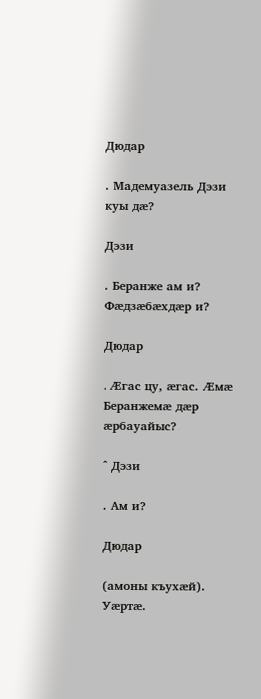Дюдар

. Мадемуазель Дэзи куы дæ?

Дэзи

. Беранже ам и? Фæдзæбæхдæр и?

Дюдар

. Æгас цу, æгас. Æмæ Беранжемæ дæр æрбауайыс?

^ Дэзи

. Ам и?

Дюдар

(амоны къухæй). Уæртæ.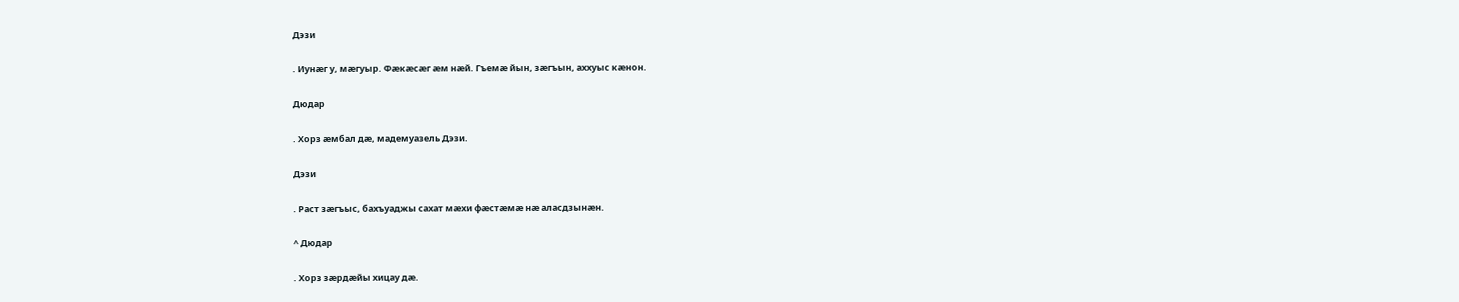Дэзи

. Иунæг у, мæгуыр. Фæкæсæг æм нæй. Гъемæ йын, зæгъын, аххуыс кæнон.

Дюдар

. Хорз æмбал дæ, мадемуазель Дэзи.

Дэзи

. Раст зæгъыс, бахъуаджы сахат мæхи фæстæмæ нæ аласдзынæн.

^ Дюдар

. Хорз зæрдæйы хицау дæ.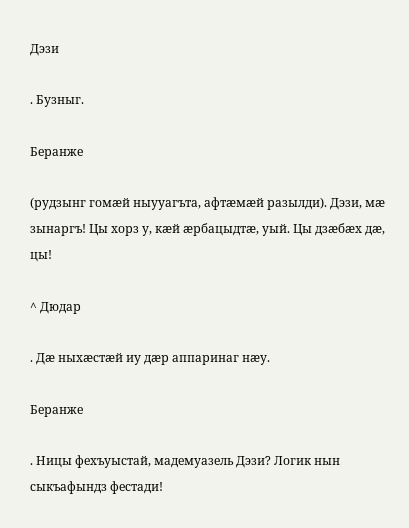Дэзи

. Бузныг.

Беранже

(рудзынг гомæй ныууагъта, афтæмæй разылди). Дэзи, мæ зынаргъ! Цы хорз у, кæй æрбацыдтæ, уый. Цы дзæбæх дæ, цы!

^ Дюдар

. Дæ ныхæстæй иу дæр аппаринаг нæу.

Беранже

. Ницы фехъуыстай, мадемуазель Дэзи? Логик нын сыкъафындз фестади!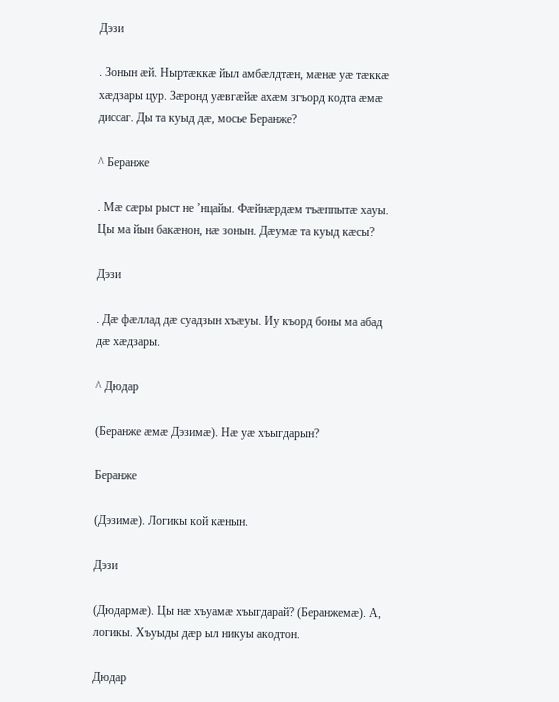Дэзи

. Зонын æй. Ныртæккæ йыл амбæлдтæн, мæнæ уæ тæккæ хæдзары цур. Зæронд уæвгæйæ ахæм згъорд кодта æмæ диссаг. Ды та куыд дæ, мосье Беранже?

^ Беранже

. Мæ сæры рыст не ’нцайы. Фæйнæрдæм тъæппытæ хауы. Цы ма йын бакæнон, нæ зонын. Дæумæ та куыд кæсы?

Дэзи

. Дæ фæллад дæ суадзын хъæуы. Иу къорд боны ма абад дæ хæдзары.

^ Дюдар

(Беранже æмæ Дэзимæ). Нæ уæ хъыгдарын?

Беранже

(Дэзимæ). Логикы кой кæнын.

Дэзи

(Дюдармæ). Цы нæ хъуамæ хъыгдарай? (Беранжемæ). А, логикы. Хъуыды дæр ыл никуы акодтон.

Дюдар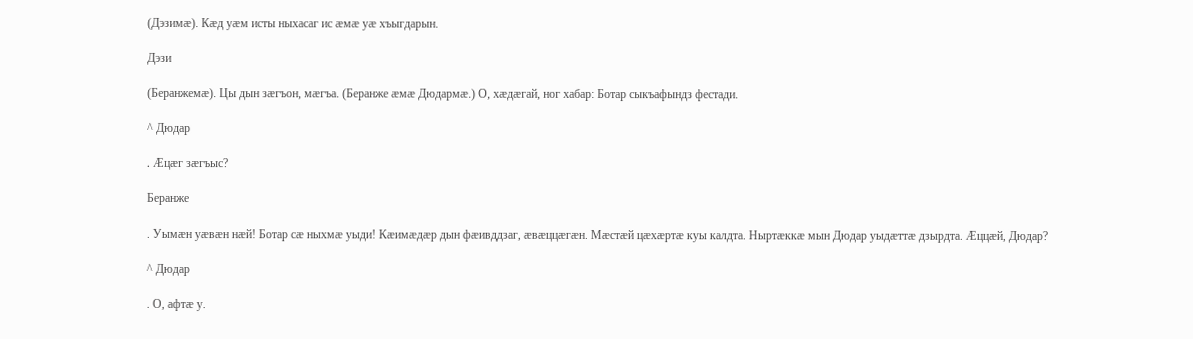(Дэзимæ). Кæд уæм исты ныхасаг ис æмæ уæ хъыгдарын.

Дэзи

(Беранжемæ). Цы дын зæгъон, мæгъа. (Беранже æмæ Дюдармæ.) О, хæдæгай, ног хабар: Ботар сыкъафындз фестади.

^ Дюдар

. Æцæг зæгъыс?

Беранже

. Уымæн уæвæн нæй! Ботар сæ ныхмæ уыди! Кæимæдæр дын фæивддзаг, æвæццæгæн. Мæстæй цæхæртæ куы калдта. Ныртæккæ мын Дюдар уыдæттæ дзырдта. Æццæй, Дюдар?

^ Дюдар

. О, афтæ у.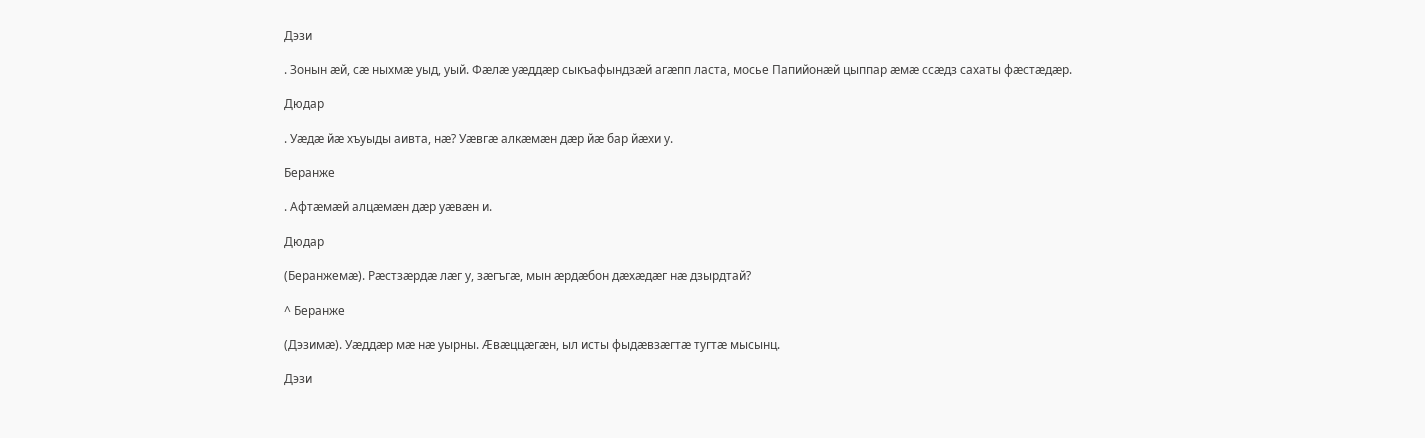Дэзи

. Зонын æй, сæ ныхмæ уыд, уый. Фæлæ уæддæр сыкъафындзæй агæпп ласта, мосье Папийонæй цыппар æмæ ссæдз сахаты фæстæдæр.

Дюдар

. Уæдæ йæ хъуыды аивта, нæ? Уæвгæ алкæмæн дæр йæ бар йæхи у.

Беранже

. Афтæмæй алцæмæн дæр уæвæн и.

Дюдар

(Беранжемæ). Рæстзæрдæ лæг у, зæгъгæ, мын æрдæбон дæхæдæг нæ дзырдтай?

^ Беранже

(Дэзимæ). Уæддæр мæ нæ уырны. Æвæццæгæн, ыл исты фыдæвзæгтæ тугтæ мысынц.

Дэзи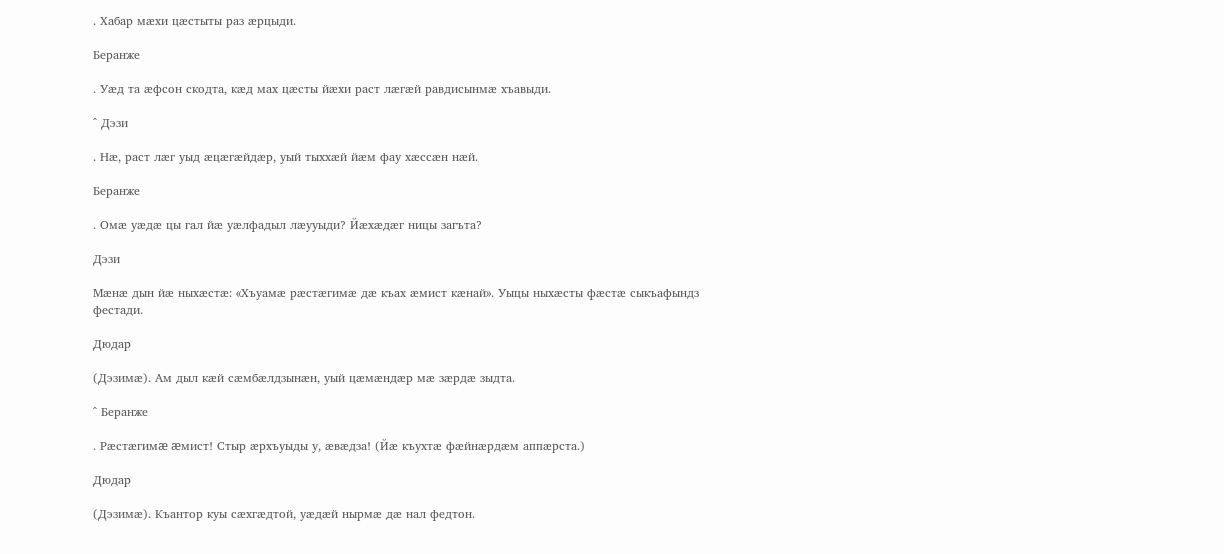. Хабар мæхи цæстыты раз æрцыди.

Беранже

. Уæд та æфсон скодта, кæд мах цæсты йæхи раст лæгæй равдисынмæ хъавыди.

^ Дэзи

. Нæ, раст лæг уыд æцæгæйдæр, уый тыххæй йæм фау хæссæн нæй.

Беранже

. Омæ уæдæ цы гал йæ уæлфадыл лæууыди? Йæхæдæг ницы загъта?

Дэзи

Мæнæ дын йæ ныхæстæ: «Хъуамæ рæстæгимæ дæ къах æмист кæнай». Уыцы ныхæсты фæстæ сыкъафындз фестади.

Дюдар

(Дэзимæ). Ам дыл кæй сæмбæлдзынæн, уый цæмæндæр мæ зæрдæ зыдта.

^ Беранже

. Рæстæгимæ æмист! Стыр æрхъуыды у, æвæдза! (Йæ къухтæ фæйнæрдæм аппæрста.)

Дюдар

(Дэзимæ). Къантор куы сæхгæдтой, уæдæй нырмæ дæ нал федтон.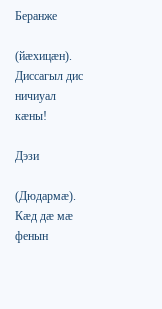Беранже

(йæхицæн). Диссагыл дис ничиуал кæны!

Дэзи

(Дюдармæ). Кæд дæ мæ фенын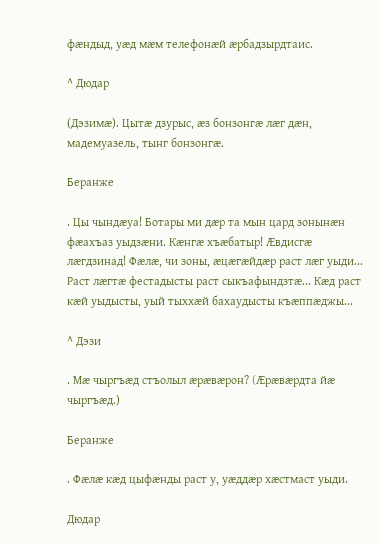фæндыд, уæд мæм телефонæй æрбадзырдтаис.

^ Дюдар

(Дэзимæ). Цытæ дзурыс, æз бонзонгæ лæг дæн, мадемуазель, тынг бонзонгæ.

Беранже

. Цы чындæуа! Ботары ми дæр та мын цард зонынæн фæахъаз уыдзæни. Кæнгæ хъæбатыр! Æвдисгæ лæгдзинад! Фæлæ, чи зоны, æцæгæйдæр раст лæг уыди... Раст лæгтæ фестадысты раст сыкъафындзтæ... Кæд раст кæй уыдысты, уый тыххæй бахаудысты къæппæджы...

^ Дэзи

. Мæ чыргъæд стъолыл æрæвæрон? (Æрæвæрдта йæ чыргъæд.)

Беранже

. Фæлæ кæд цыфæнды раст у, уæддæр хæстмаст уыди.

Дюдар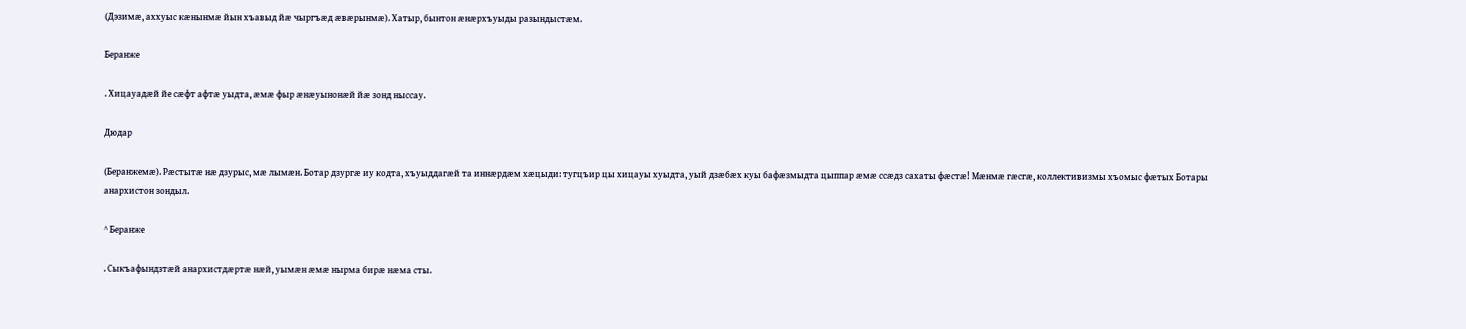(Дэзимæ, аххуыс кæнынмæ йын хъавыд йæ чыргъæд æвæрынмæ). Хатыр, бынтон æнæрхъуыды разындыстæм.

Беранже

. Хицауадæй йе сæфт афтæ уыдта, æмæ фыр æнæуынонæй йæ зонд ныссау.

Дюдар

(Беранжемæ). Рæстытæ нæ дзурыс, мæ лымæн. Ботар дзургæ иу кодта, хъуыддагæй та иннæрдæм хæцыди: тугцъир цы хицауы хуыдта, уый дзæбæх куы бафæзмыдта цыппар æмæ ссæдз сахаты фæстæ! Мæнмæ гæсгæ, коллективизмы хъомыс фæтых Ботары анархистон зондыл.

^ Беранже

. Сыкъафындзтæй анархистдæртæ нæй, уымæн æмæ нырма бирæ нæма сты.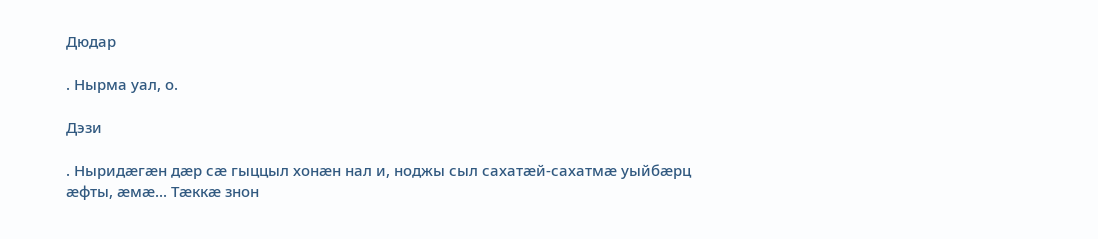Дюдар

. Нырма уал, о.

Дэзи

. Ныридæгæн дæр сæ гыццыл хонæн нал и, ноджы сыл сахатæй-сахатмæ уыйбæрц æфты, æмæ... Тæккæ знон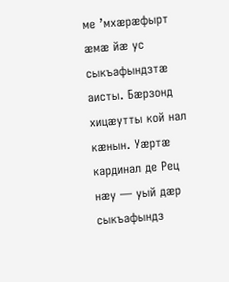ме ’мхæрæфырт æмæ йæ ус сыкъафындзтæ аисты. Бæрзонд хицæутты кой нал кæнын. Уæртæ кардинал де Рец нæу — уый дæр сыкъафындз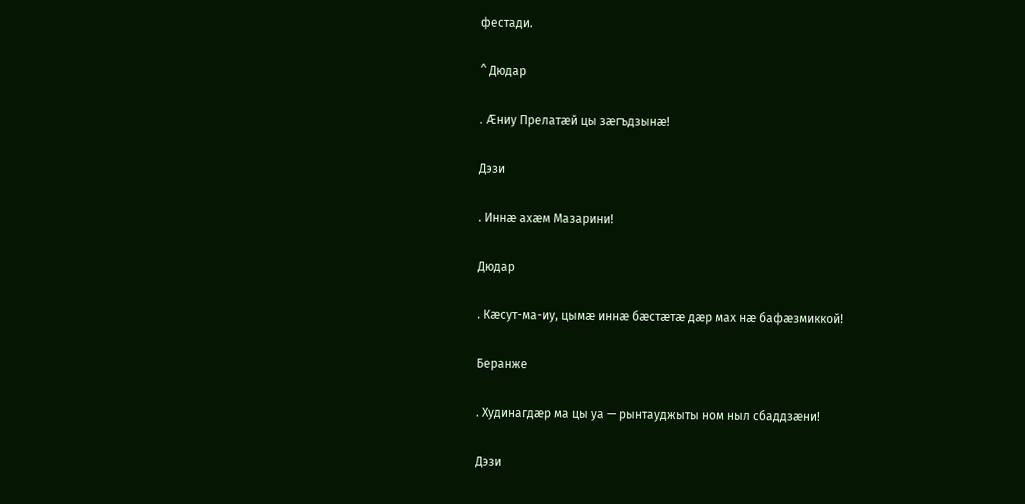фестади.

^ Дюдар

. Æниу Прелатæй цы зæгъдзынæ!

Дэзи

. Иннæ ахæм Мазарини!

Дюдар

. Кæсут-ма-иу, цымæ иннæ бæстæтæ дæр мах нæ бафæзмиккой!

Беранже

. Худинагдæр ма цы уа — рынтауджыты ном ныл сбаддзæни!

Дэзи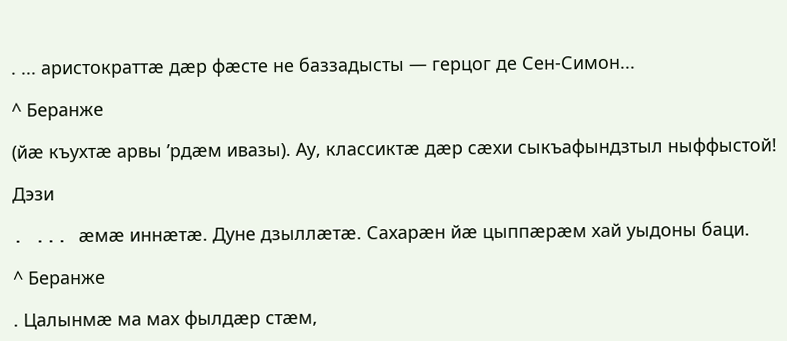. ... аристократтæ дæр фæсте не баззадысты — герцог де Сен-Симон...

^ Беранже

(йæ къухтæ арвы ’рдæм ивазы). Ау, классиктæ дæр сæхи сыкъафындзтыл ныффыстой!

Дэзи

. ... æмæ иннæтæ. Дуне дзыллæтæ. Сахарæн йæ цыппæрæм хай уыдоны баци.

^ Беранже

. Цалынмæ ма мах фылдæр стæм,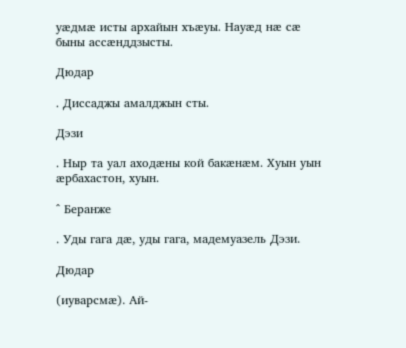уæдмæ исты архайын хъæуы. Науæд нæ сæ быны ассæнддзысты.

Дюдар

. Диссаджы амалджын сты.

Дэзи

. Ныр та уал аходæны кой бакæнæм. Хуын уын æрбахастон, хуын.

^ Беранже

. Уды гага дæ, уды гага, мадемуазель Дэзи.

Дюдар

(иуварсмæ). Ай-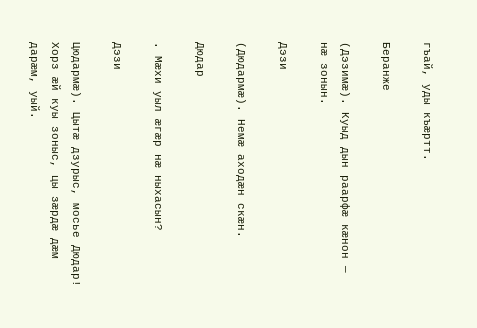гъай, уды къæртт.

Беранже

(Дэзимæ). Куыд дын раарфæ кæнон — нæ зонын.

Дэзи

(Дюдармæ). Немæ аходæн скæн.

Дюдар

. Мæхи уыл æгæр нæ ныхасын?

Дэзи

Цюдармæ). Цытæ дзурыс, мосье Дюдар! Хорз æй куы зоныс, цы зæрдæ дæм дарæм, уый.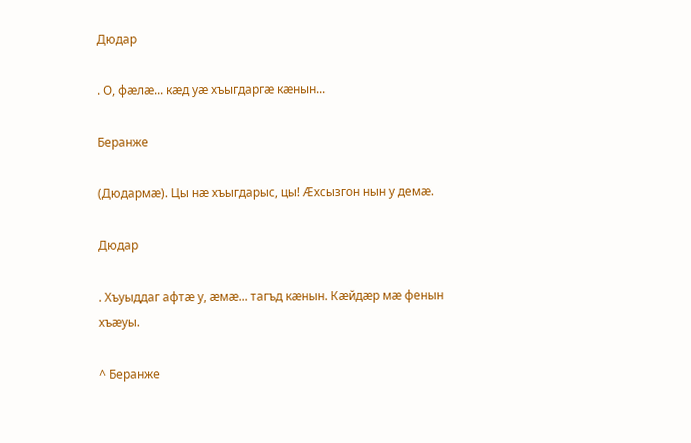Дюдар

. О, фæлæ... кæд уæ хъыгдаргæ кæнын...

Беранже

(Дюдармæ). Цы нæ хъыгдарыс, цы! Æхсызгон нын у демæ.

Дюдар

. Хъуыддаг афтæ у, æмæ... тагъд кæнын. Кæйдæр мæ фенын хъæуы.

^ Беранже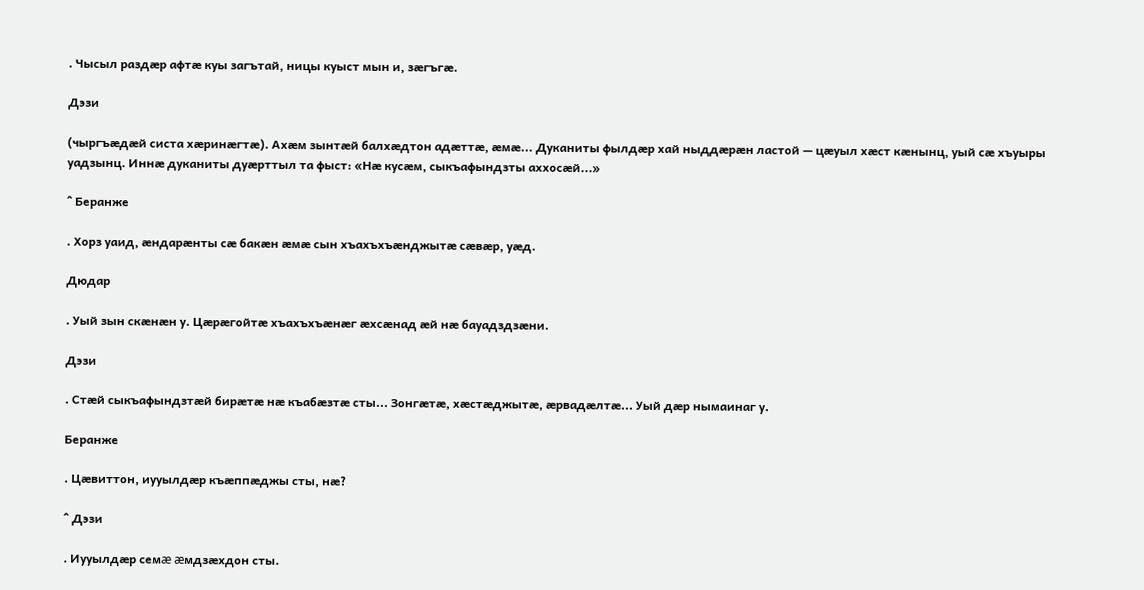. Чысыл раздæр афтæ куы загътай, ницы куыст мын и, зæгъгæ.

Дэзи

(чыргъæдæй систа хæринæгтæ). Ахæм зынтæй балхæдтон адæттæ, æмæ... Дуканиты фылдæр хай ныддæрæн ластой — цæуыл хæст кæнынц, уый сæ хъуыры уадзынц. Иннæ дуканиты дуæрттыл та фыст: «Нæ кусæм, сыкъафындзты аххосæй...»

^ Беранже

. Хорз уаид, æндарæнты сæ бакæн æмæ сын хъахъхъæнджытæ сæвæр, уæд.

Дюдар

. Уый зын скæнæн у. Цæрæгойтæ хъахъхъæнæг æхсæнад æй нæ бауадздзæни.

Дэзи

. Стæй сыкъафындзтæй бирæтæ нæ къабæзтæ сты... Зонгæтæ, хæстæджытæ, æрвадæлтæ... Уый дæр нымаинаг у.

Беранже

. Цæвиттон, иууылдæр къæппæджы сты, нæ?

^ Дэзи

. Иууылдæр семæ æмдзæхдон сты.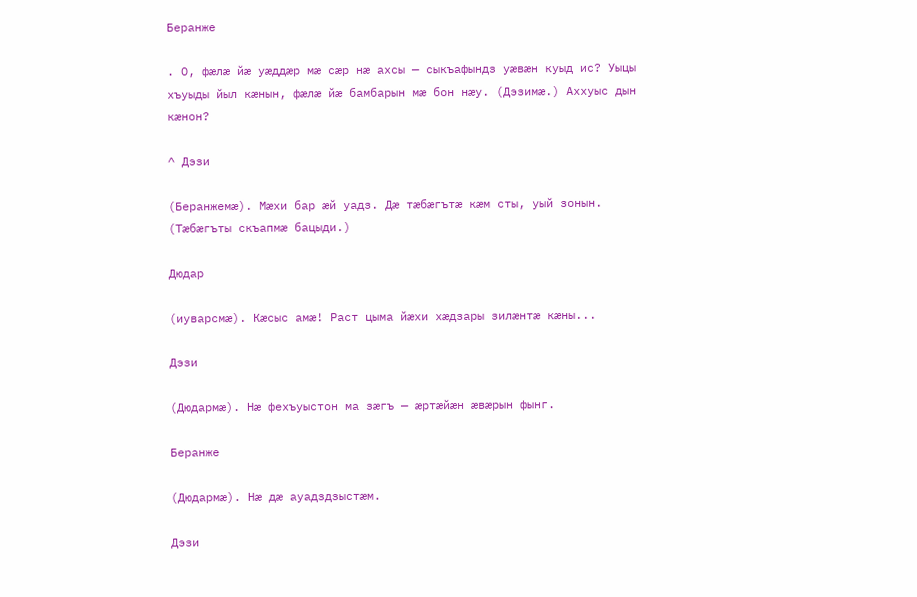Беранже

. О, фæлæ йæ уæддæр мæ сæр нæ ахсы — сыкъафындз уæвæн куыд ис? Уыцы хъуыды йыл кæнын, фæлæ йæ бамбарын мæ бон нæу. (Дэзимæ.) Аххуыс дын кæнон?

^ Дэзи

(Беранжемæ). Мæхи бар æй уадз. Дæ тæбæгътæ кæм сты, уый зонын. (Тæбæгъты скъапмæ бацыди.)

Дюдар

(иуварсмæ). Кæсыс амæ! Раст цыма йæхи хæдзары зилæнтæ кæны...

Дэзи

(Дюдармæ). Нæ фехъуыстон ма зæгъ — æртæйæн æвæрын фынг.

Беранже

(Дюдармæ). Нæ дæ ауадздзыстæм.

Дэзи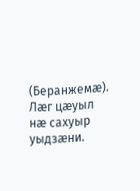(Беранжемæ). Лæг цæуыл нæ сахуыр уыдзæни.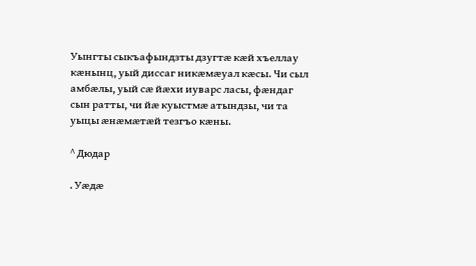Уынгты сыкъафындзты дзугтæ кæй хъеллау кæнынц, уый диссаг никæмæуал кæсы. Чи сыл амбæлы, уый сæ йæхи иуварс ласы, фæндаг сын ратты, чи йæ куыстмæ атындзы, чи та уыцы æнæмæтæй тезгъо кæны.

^ Дюдар

. Уæдæ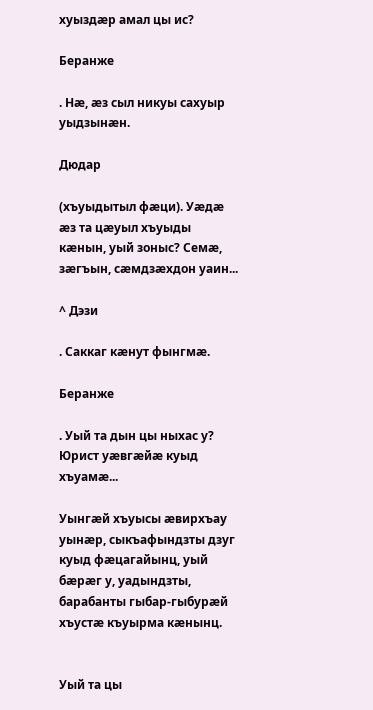хуыздæр амал цы ис?

Беранже

. Нæ, æз сыл никуы сахуыр уыдзынæн.

Дюдар

(хъуыдытыл фæци). Уæдæ æз та цæуыл хъуыды кæнын, уый зоныс? Семæ, зæгъын, сæмдзæхдон уаин...

^ Дэзи

. Саккаг кæнут фынгмæ.

Беранже

. Уый та дын цы ныхас у? Юрист уæвгæйæ куыд хъуамæ...

Уынгæй хъуысы æвирхъау уынæр, сыкъафындзты дзуг куыд фæцагайынц, уый бæрæг у, уадындзты, барабанты гыбар-гыбурæй хъустæ къуырма кæнынц.


Уый та цы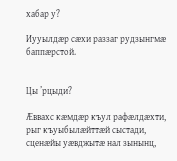хабар у?

Иууылдæр сæхи раззаг рудзынгмæ баппæрстой.


Цы ’рцыди?

Æввахс кæмдæр къул рафæлдæхти, рыг къуыбылæйттæй сыстади, сценæйы уæвджытæ нал зынынц,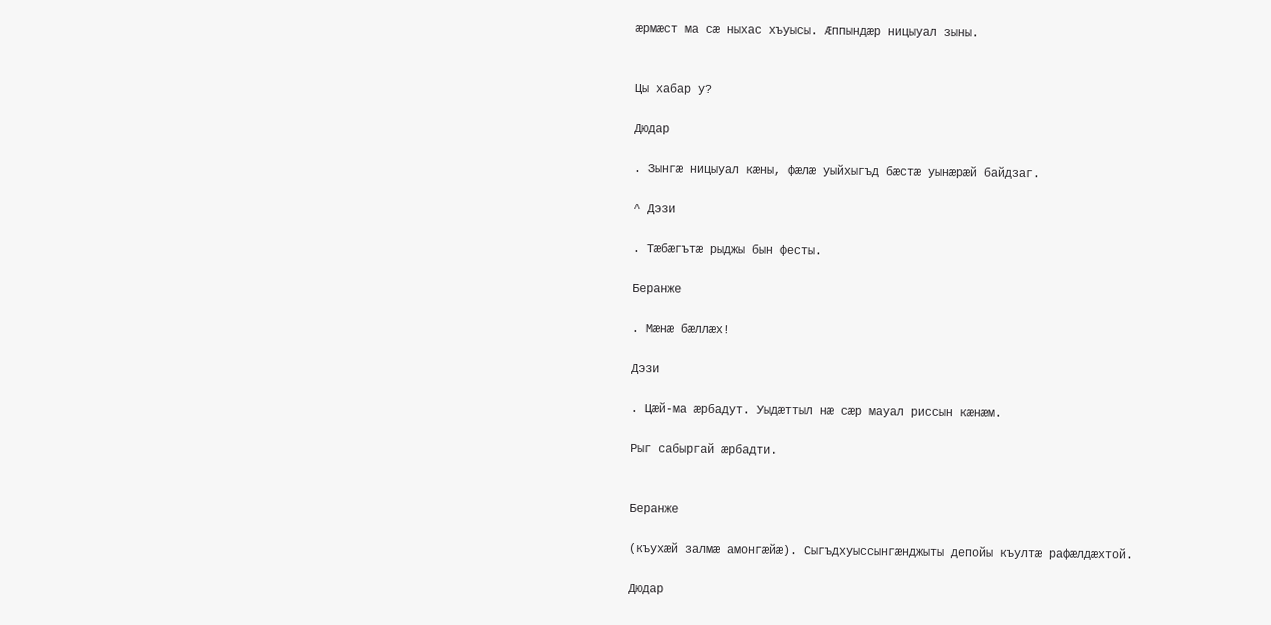æрмæст ма сæ ныхас хъуысы. Æппындæр ницыуал зыны.


Цы хабар у?

Дюдар

. Зынгæ ницыуал кæны, фæлæ уыйхыгъд бæстæ уынæрæй байдзаг.

^ Дэзи

. Тæбæгътæ рыджы бын фесты.

Беранже

. Мæнæ бæллæх!

Дэзи

. Цæй-ма æрбадут. Уыдæттыл нæ сæр мауал риссын кæнæм.

Рыг сабыргай æрбадти.


Беранже

(къухæй залмæ амонгæйæ). Сыгъдхуыссынгæнджыты депойы къултæ рафæлдæхтой.

Дюдар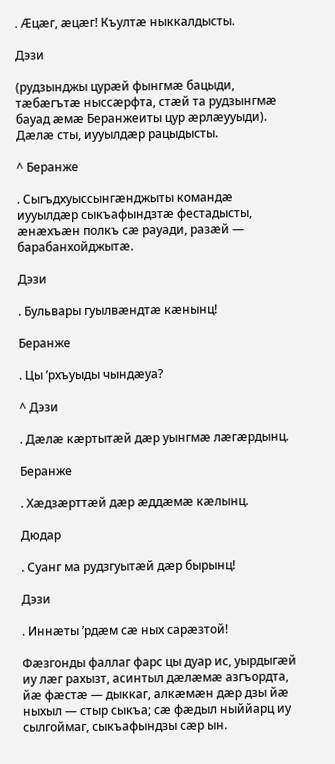. Æцæг, æцæг! Къултæ ныккалдысты.

Дэзи

(рудзынджы цурæй фынгмæ бацыди, тæбæгътæ ныссæрфта, стæй та рудзынгмæ бауад æмæ Беранжеиты цур æрлæууыди). Дæлæ сты, иууылдæр рацыдысты.

^ Беранже

. Сыгъдхуыссынгæнджыты командæ иууылдæр сыкъафындзтæ фестадысты, æнæхъæн полкъ сæ рауади, разæй — барабанхойджытæ.

Дэзи

. Бульвары гуылвæндтæ кæнынц!

Беранже

. Цы ’рхъуыды чындæуа?

^ Дэзи

. Дæлæ кæртытæй дæр уынгмæ лæгæрдынц.

Беранже

. Хæдзæрттæй дæр æддæмæ кæлынц.

Дюдар

. Суанг ма рудзгуытæй дæр бырынц!

Дэзи

. Иннæты ’рдæм сæ ных сарæзтой!

Фæзгонды фаллаг фарс цы дуар ис, уырдыгæй иу лæг рахызт, асинтыл дæлæмæ азгъордта, йæ фæстæ — дыккаг, алкæмæн дæр дзы йæ ныхыл — стыр сыкъа; сæ фæдыл ныййарц иу сылгоймаг, сыкъафындзы сæр ын.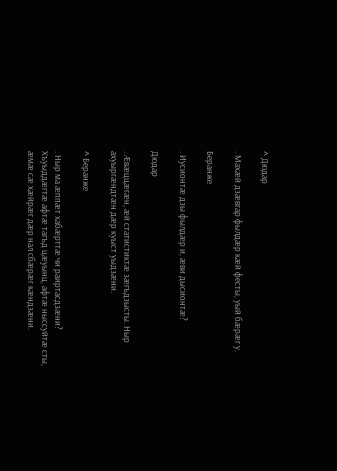^ Дюдар

. Махæй дзæвгар фылдæр кæй фесты, уый бæрæг у.

Беранже

. Иусионтæ дзы фылдæр и, æви дысионтæ?

Дюдар

. Æвæццæгæн, æй статистиктæ зæгъдзысты. Ныр ахуыргæндтæн дæр куыст уыдзæни.

^ Беранже

. Ныр ма æппæт хабæрттæ чи раиртасдзæни? Хъуыддæгтæ афтæ тагъд цæуынц, афтæ ныссуйтæ сты, æмæ сæ хæйрæг дæр нал сбæрæг кæндзæни.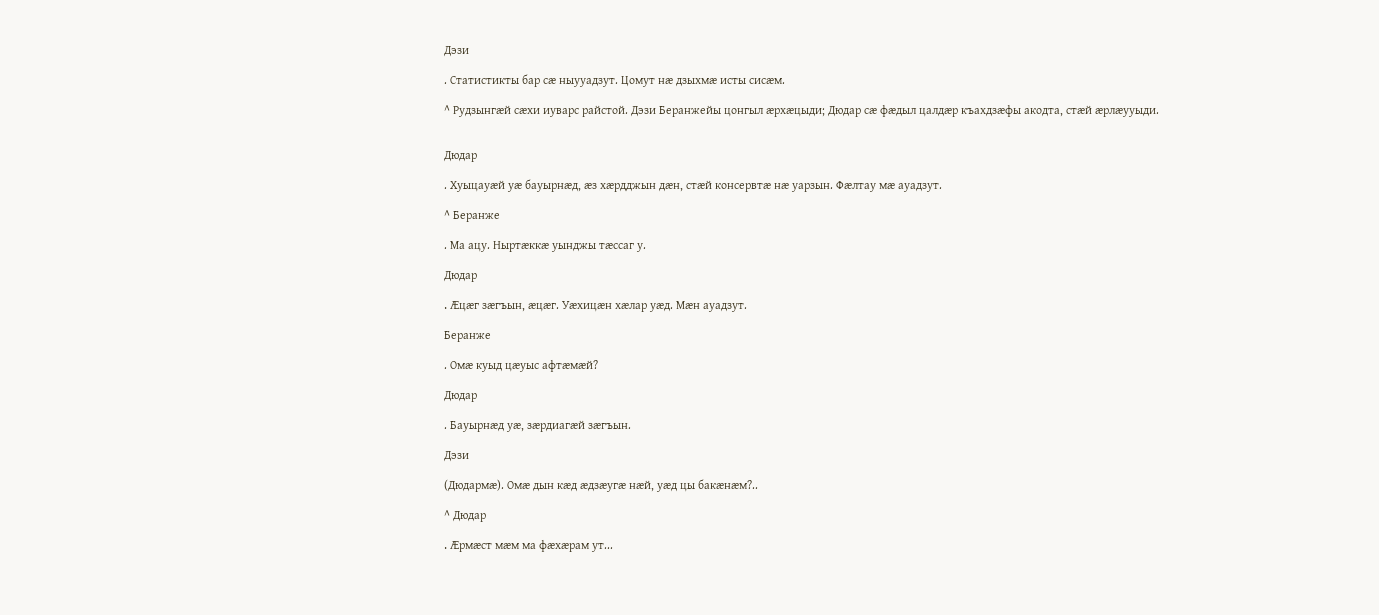Дэзи

. Статистикты бар сæ ныууадзут. Цомут нæ дзыхмæ исты сисæм.

^ Рудзынгæй сæхи иуварс райстой. Дэзи Беранжейы цонгыл æрхæцыди; Дюдар сæ фæдыл цалдæр къахдзæфы акодта, стæй æрлæууыди.


Дюдар

. Хуыцауæй уæ бауырнæд, æз хæрдджын дæн, стæй консервтæ нæ уарзын. Фæлтау мæ ауадзут.

^ Беранже

. Ма ацу. Ныртæккæ уынджы тæссаг у.

Дюдар

. Æцæг зæгъын, æцæг. Уæхицæн хæлар уæд. Мæн ауадзут.

Беранже

. Омæ куыд цæуыс афтæмæй?

Дюдар

. Бауырнæд уæ, зæрдиагæй зæгъын.

Дэзи

(Дюдармæ). Омæ дын кæд æдзæугæ нæй, уæд цы бакæнæм?..

^ Дюдар

. Æрмæст мæм ма фæхæрам ут...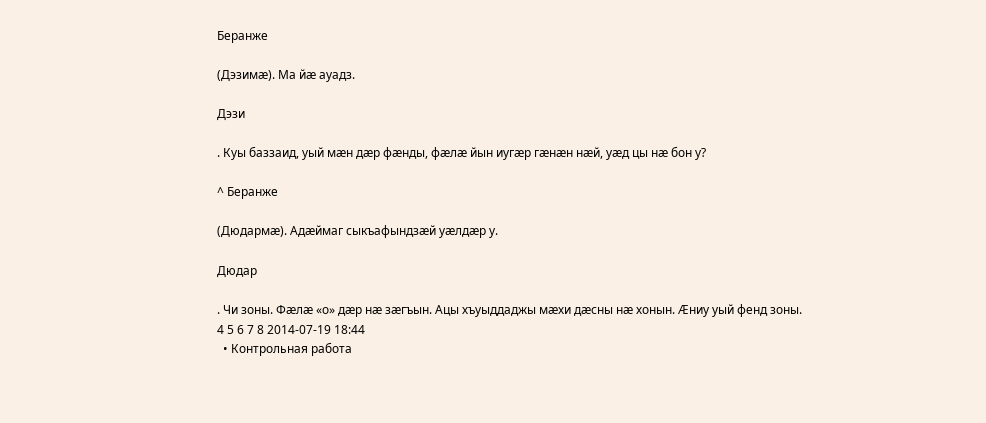Беранже

(Дэзимæ). Ма йæ ауадз.

Дэзи

. Куы баззаид, уый мæн дæр фæнды, фæлæ йын иугæр гæнæн нæй, уæд цы нæ бон у?

^ Беранже

(Дюдармæ). Адæймаг сыкъафындзæй уæлдæр у.

Дюдар

. Чи зоны. Фæлæ «о» дæр нæ зæгъын. Ацы хъуыддаджы мæхи дæсны нæ хонын. Æниу уый фенд зоны.
4 5 6 7 8 2014-07-19 18:44
  • Контрольная работа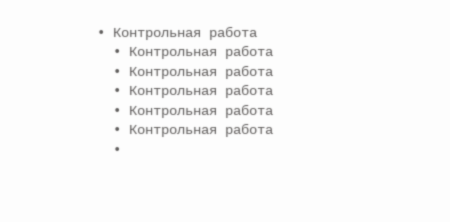• Контрольная работа
  • Контрольная работа
  • Контрольная работа
  • Контрольная работа
  • Контрольная работа
  • Контрольная работа
  •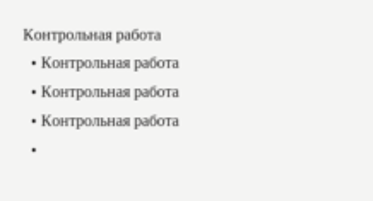Контрольная работа
  • Контрольная работа
  • Контрольная работа
  • Контрольная работа
  •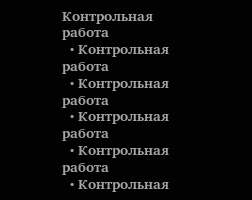Контрольная работа
  • Контрольная работа
  • Контрольная работа
  • Контрольная работа
  • Контрольная работа
  • Контрольная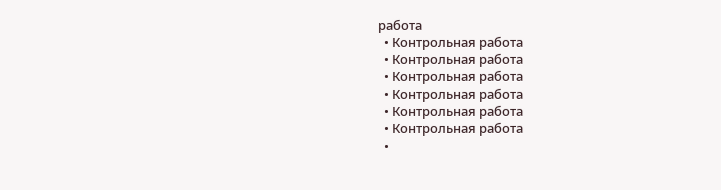работа
  • Контрольная работа
  • Контрольная работа
  • Контрольная работа
  • Контрольная работа
  • Контрольная работа
  • Контрольная работа
  •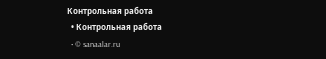Контрольная работа
  • Контрольная работа
  • © sanaalar.ru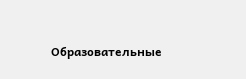Образовательные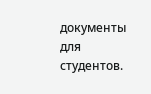документы для студентов.